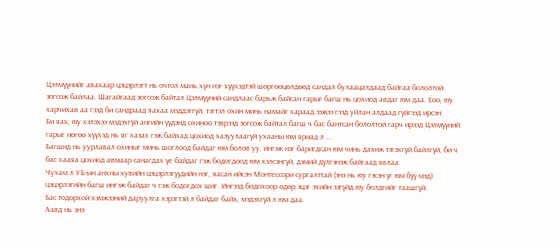Цэлмүүнийг авахаар цэцэрлэгт нь очтол мань хүн нэг хүүхэдтэй шөргөөцөлдөөд сандал булаацалдаад байгаа бололтой зогсож байлаа. Шагайгаад зогсож байтал Цэлмүүний сандлаас барьж байсан гарыг багш нь цохиод авдаг юм даа. Ёоо, юу харчихав аа гээд би сандраад яахаа мэддэггүй, тэгтэл охин минь намайг хараад ээжээ гээд уйлан алдаад гүйгээд ирсэн.
Би яах, юу хэлэхээ мэдэхгүй ангийн үүдэнд охиноо тэврээд зогсож байтал багш ч бас бантсан бололтой гарч ирээд Цэлмүүний гарыг нөгөө хүүхэд нь яг хазах гэж байхад цохиод хазуулаагүй ухааны юм яриад л ...
Багшид нь уурлавал охиныг минь шоглоод байдаг юм болов уу, ингэж нэг баригдсан юм чинь дахиж тэгэхгүй байлгүй, би ч бас хааяа цохиод авмаар санагдах үе байдаг гэж бодогдоод юм хэлсэнгүй, дэмий дүлгэнэж байгаад явлаа.
Чухам л УБ-ын анхны хувийн цэцэрлэгүүдийн нэг, яасан ийсэн Монтессори сургалттай (энэ нь юу гэсэн үг юм бүү мэд) цэцэрлэгийн багш ингэж байдаг ч гэж бодогдох шиг. Ингээд бодохоор өдөр эцэг эхийн эзгүйд юу болдгийг таашгүй.
Бас тодорхой хэмжээний даруулга хэрэгтэй л байдаг байх, мэдэхгүй л юм даа.
Аавд нь энэ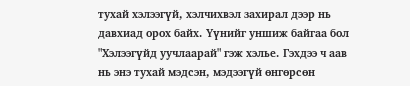тухай хэлээгүй, хэлчихвэл захирал дээр нь давхиад орох байх. Үүнийг уншиж байгаа бол "Хэлээгүйд уучлаарай" гэж хэлье. Гэхдээ ч аав нь энэ тухай мэдсэн, мэдээгүй өнгөрсөн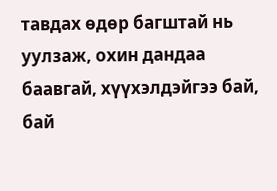тавдах өдөр багштай нь уулзаж, охин дандаа баавгай, хүүхэлдэйгээ бай, бай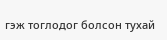гэж тоглодог болсон тухай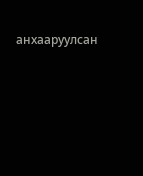анхааруулсан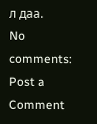л даа.
No comments:
Post a Comment